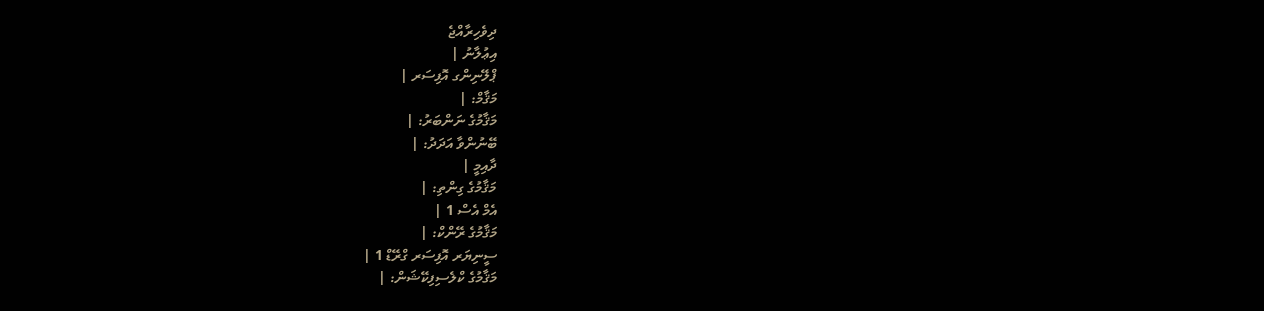ދިވެހިރާއްޖެ
އިޢުލާނު |
ޕްލޭނިންގ އޮފިސަރ |
މަޤާމް: |
މަޤާމުގެ ނަންބަރު: |
ބޭނުންވާ އަދަދު: |
ދާއިމީ |
މަޤާމުގެ ގިންތި: |
އެމް އެސް 1 |
މަޤާމުގެ ރޭންކް: |
ސީނިޔަރ އޮފިސަރ ގްރޭޑް 1 |
މަޤާމުގެ ކްލެސިފިކޭޝަން: |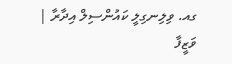ގއ. ވިލިނގިލީ ކައުންސިލް އިދާރާ |
ވަޒީފާ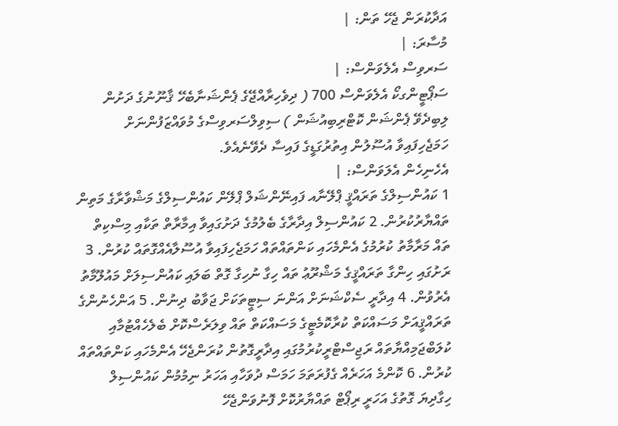އަދާކުރަން ޖެހޭ ތަން: |
މުސާރަ: |
ސަރވިސް އެލެވަންސް: |
ސަޕޯޓީންގކޯ އެލެވަންސް 700 ( ދިވެހިރާއްޖޭގެ ޕެންޝަނާބެހޭ ޤާނޫނުގެ ދަށުން ލިބިދެވޭ ޕެންޝަން ކޮޓްރިބިއުޝަން ) ސިވިލްސަރވިސްގެ މުވައްޒަފުންނަށް ހަމަޖެހިފައިވާ އުސޫލުން އިތުރުގަޑީގެ ފައިސާ ދެވޭނެއެވެ.
އެހެނިހެން އެލަވަންސް: |
1 ކައުންސިލްގެ ތަރައްޤީ ޕްލޭނާއ ފައިނޭންޝަލް ޕްލޭން ކައުންސިލްގެ މަޝްވާރާގެ މަތިން ތައްޔާރުކުރުން. 2 ކައުންސިލް އިދާރާގެ ބެލުމުގެ ދަށުގައިވާ އިމާރާތް ތަކާއި މިސްކިތް ތައް މަރާމާތު ކުރުމުގެ އެންމެހައި ކަންތައްތައް ހަމަޖެހިފައިވާ އުސޫލާއެއްގޮތައް ކުރުން. 3 ރަށުގައި ހިންގާ ތަރައްޤީގެ މަޝްރޫޢު ތައް ހިގާ ނުހިގާ ގޮތް ބަލައި ކައުންސިލަށް މައުލޫމާތު އެރުވުން. 4 އިދާރީ ސެކްޝަނަށް އަންނަ ސިޓީތަކަށް ޖަވާބު ދިނުން. 5 އަންހެނުންގެ ތަރައްޤީއަށް މަސައްކަތް ކުރާކޮމެޓީގެ މަސައްކަތް ތައް ވިލަރެސްކޮށް ބެލެހެއްޓުމާއި ކުލަބްޖަމިއްޔާތައް ރަޖިސްޓްރީކުރުމުގައި އިދާރީގޮތުން ކުރަންޖެހޭ އެންމެހައި ކަންތައްތައް ކުރުން. 6 ކޮންމެ އަހަރެއް ގެފުރަތަމަ ހަމަސް ދުވަހާއި އަހަރު ނިމުމުން ކައުންސިލް ހިގާދިޔަ ގޮތުގެ އަހަރީ ރިޕޯޓް ތައްޔާރުކޮށް ފޮނުވަންޖެހޭ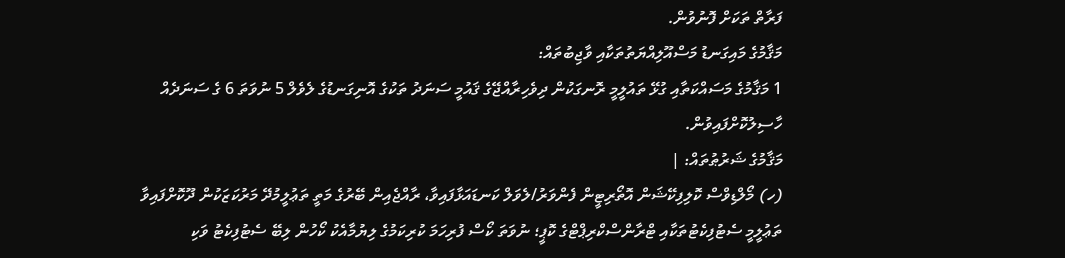ފަރާތް ތަކަށް ފޮނުވުން.
މަޤާމުގެ މައިގަނޑު މަސްއޫލިއްޔަތުތަކާއި ވާޖިބުތައް:
1 މަޤާމުގެ މަސައްކަތާއި ގުޅޭ ތައުލީމީ ރޮނގަކުން ދިވެހިރާއްޖޭގެ ޤައުމީ ސަނަދު ތަކުގެ އޮނިގަނޑުގެ ލެވެލް 5 ނުވަތަ 6 ގެ ސަނަދެއް ހާސިލުކޮށްފައިވުން.
މަޤާމުގެ ޝަރުޠުތައް: |
(ހ) މޯލްޑިވްސް ކޮލިފިކޭޝަން އޮތޯރިޓީން ފެންވަރު/ލެވަލް ކަނޑައަޅާފައިވާ، ރާއްޖެއިން ބޭރުގެ މަތީ ތަޢުލީމުދޭ މަރުކަޒަކުން ދޫކޮށްފައިވާ ތަޢުލީމީ ސެޓުފިކެޓުތަކާއި ޓްރާންސްކްރިޕްޓްގެ ކޮޕީ؛ ނުވަތަ ކޯސް ފުރިހަމަ ކުރިކަމުގެ ލިޔުމާއެކު ކޯހުން ލިބޭ ސެޓުފިކެޓު ވަކި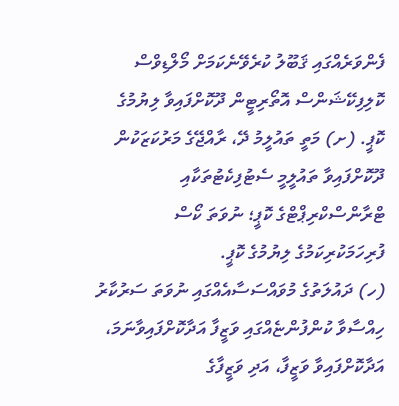ފެންވަރެއްގައި ޤަބޫލު ކުރެވޭނެކަމަށް މޯލްޑިވްސް ކޮލިފިކޭޝަންސް އޮތޯރިޓީން ދޫކޮށްފައިވާ ލިޔުމުގެ ކޮޕީ. (ށ) މަތީ ތައުލީމު ދޭ، ރާއްޖޭގެ މަރުކަޒަކުން ދޫކޮށްފައިވާ ތައުލީމީ ސެޓުފިކެޓުތަކާއި ޓްރާންސްކްރިޕްޓްގެ ކޮޕީ؛ ނުވަތަ ކޯސް ފުރިހަމަކުރިކަމުގެ ލިޔުމުގެ ކޮޕީ.
(ހ) ދައުލަތުގެ މުވައްސަސާއެއްގައި ނުވަތަ ސަރުކާރު ހިއްސާވާ ކުންފުންޏެއްގައި ވަޒީފާ އަދާކޮށްފައިވާނަމަ، އަދާކޮށްފައިވާ ވަޒީފާ، އަދި ވަޒީފާގެ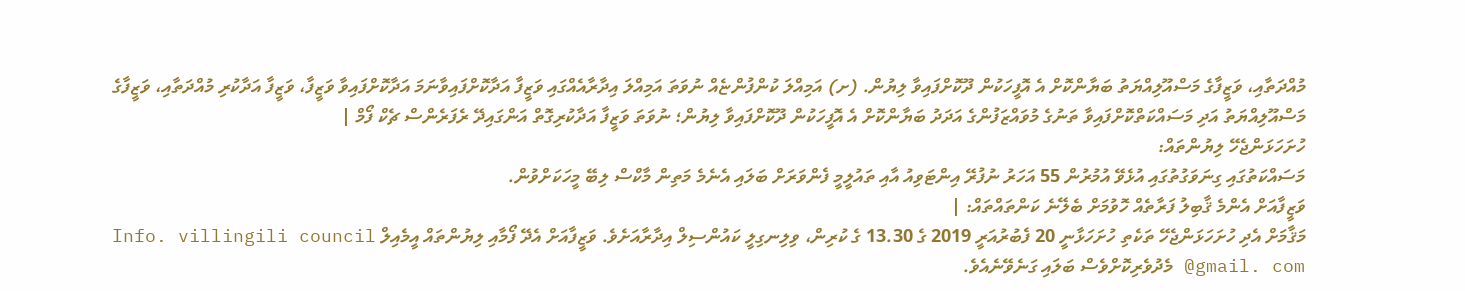މުއްދަތާއި، ވަޒީފާގެ މަސްއޫލިއްޔަތު ބަޔާންކޮށް އެ އޮފީހަކުން ދޫކޮށްފައިވާ ލިޔުން. (ށ) އަމިއްލަ ކުންފުންޏެއް ނުވަތަ އަމިއްލަ އިދާރާއެއްގައި ވަޒީފާ އަދާކޮށްފައިވާނަމަ އަދާކޮށްފައިވާ ވަޒީފާ، ވަޒީފާ އަދާކުރި މުއްދަތާއި، ވަޒީފާގެ މަސްއޫލިއްޔަތު އަދި މަސައްކަތްކޮށްފައިވާ ތަނުގެ މުވައްޒަފުންގެ އަދަދު ބަޔާންކޮށް އެ އޮފީހަކުން ދޫކޮށްފައިވާ ލިޔުން؛ ނުވަތަ ވަޒީފާ އަދާކުރިގޮތް އަންގައިދޭ ރެފަރެންސް ޗެކް ފޯމް |
ހުށަހަޅަންޖެހޭ ލިޔުންތައް:
މަސައްކަތުގައި ގިނަވަގުތުގައި އުޅެވޭ އުމުރުން 55 އަހަރު ނުފުރޭ އިންޓަވިއު އާއި ތައުލީމީ ފެންވަރަށް ބަލައި އެނެމެ މަތިން މާކްސް ލިބޭ މީހަކަށްވުން.
ވަޒީފާއަށް އެންމެ ޤާބިލު ފަރާތެއް ހޮވުމަށް ބެލޭނެ ކަންތައްތައް: |
މަޤާމަށް އެދި ހުށަހަޅަންޖެހޭ ތަކެތި ހުށަހަޅާނީ 20 ފެބުރުއަރީ 2019 ގެ 13.30 ގެ ކުރިން، ވިލިނގިލީ ކައުންސިލް އިދާރާއަށެވެ. ވަޒީފާއަށް އެދޭ ފޯމާއި ލިޔުންތައް އީމެއިލް Info. villingili council @gmail. com މެދުވެރިކޮށްވެސް ބަލައި ގަނެވޭނެއެވެ.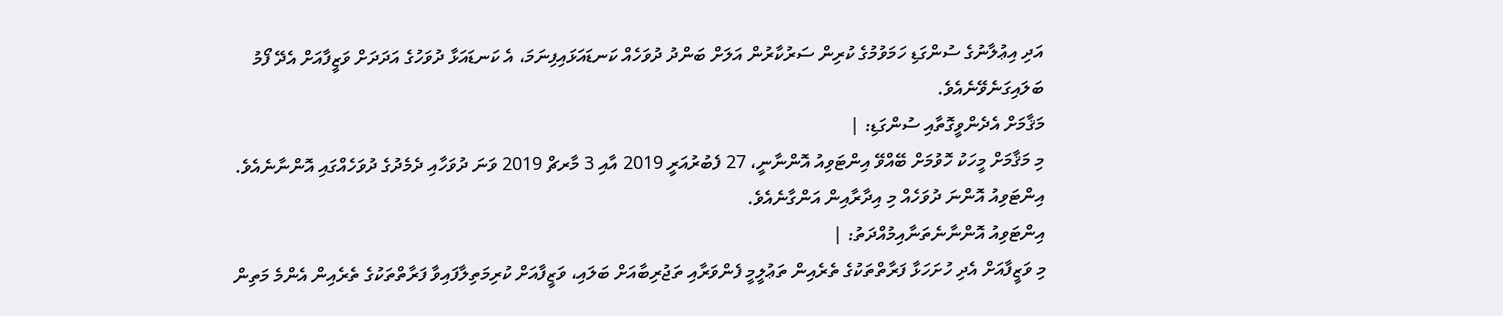އަދި އިޢުލާނުގެ ސުންގަޑި ހަމަވުމުގެ ކުރިން ސަރުކާރުން އަލަށް ބަންދު ދުވަހެއް ކަނޑައަޅައިފިނަމަ، އެ ކަނޑައަޅާ ދުވަހުގެ އަދަދަށް ވަޒީފާއަށް އެދޭ ފޯމު ބަލައިގަނެވޭނެއެވެ.
މަޤާމަށް އެދެންވީގޮތާއި ސުންގަޑި: |
މި މަޤާމަށް މީހަކު ހޮވުމަށް ބޭއްވޭ އިންޓަވިއު އޮންނާނީ، 27 ފެބުރުއަރީ 2019 އާއި 3 މާރޗް 2019 ވަނަ ދުވަހާއި ދެމެދުގެ ދުވަހެއްގައި އޮންނާނެއެވެ. އިންޓަވިއު އޮންނަ ދުވަހެއް މި އިދާރާއިން އަންގާނެއެވެ.
އިންޓަވިއު އޮންނާނެތަނާއިމުއްދަތު: |
މި ވަޒީފާއަށް އެދި ހުށަހަޅާ ފަރާތްތަކުގެ ތެރެއިން ތަޢުލީމީ ފެންވަރާއި ތަޖުރިބާއަށް ބަލައި، ވަޒީފާއަށް ކުރިމަތިލާފައިވާ ފަރާތްތަކުގެ ތެރެއިން އެންމެ މަތިން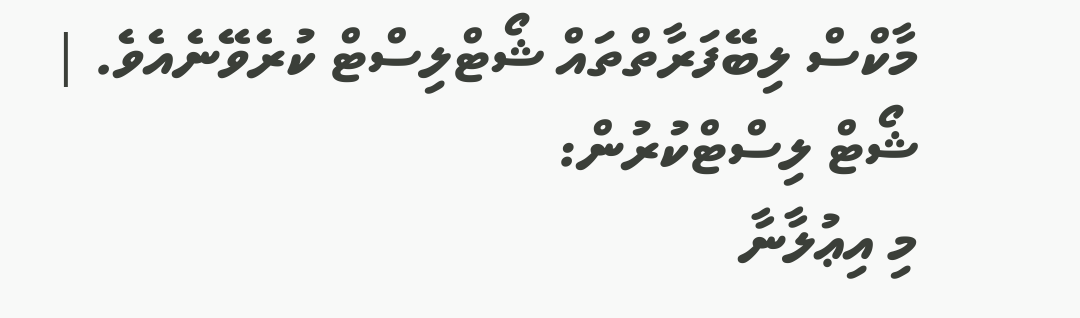މާކްސް ލިބޭފަރާތްތައް ޝޯޓްލިސްޓް ކުރެވޭނެއެވެ. |
ޝޯޓް ލިސްޓްކުރުން:
މި އިޢުލާނާ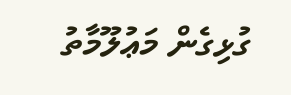ގުޅިގެން މަޢުލޫމާތު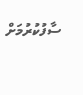ސާފުކުރުމަށް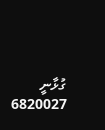ގުޅާނީ 6820027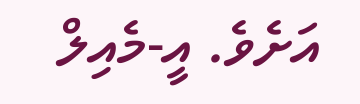އަށެވެ. އީ-މެއިލް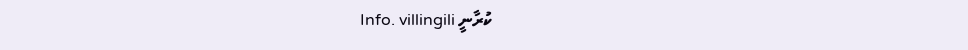ކުރާނީ Info. villingili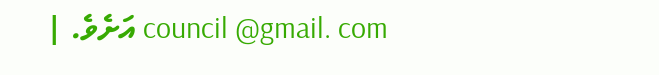council @gmail. com އަށެވެ. |